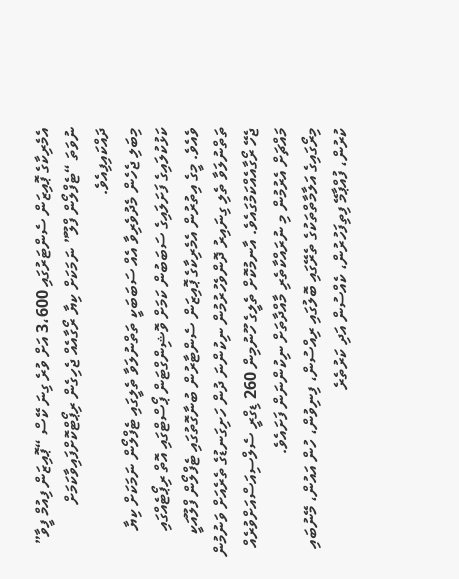އެމެރިކާގެ ޕޮއިޒަން ސެންޓަރުގައި 3،600 އަށް ވުރެ ގިނަ ކޭސް “ޕޮއިޒަން ފިއުމް ފީވާ” ނުވަތަ “ޓެފްލޯން ފްލޫ” ނަމަކަށް ކިޔާ ރޯގާއެއް ޖެހިގެން ރިޕޯޓްކޮށްފައިވާކަމަށް ދައްކައިފިއެވެ.
މިބަލި ޖެހެން މެދުވެރިވާ އެއް ސަބަބަކީ ތަތްނުލަވާ ތެލީގައި ޓެފްލޯން ނަމަކަށް ކިޔާ ކަޅުކުލައިގެ ފަށަލައިގެ ސަބަބުން ކަމަށް ވޮޝިންގްޓަން ޕޯސްޓްގައި އޮތް ރިޕޯޓެއްގައި ވެއެވެ. މީގެ އިތުރުން އެމެރިކާގެ ޕޮއިޒަން ސެންޓާރުން ބުނާގޮތުގައި ޓެފްލޯން ފްލޫއަކީ ތަތްނުލަވާ ތެލި ގިނައިރު ދޮންވެހުރުމުން ނިކުންނަ ދުން ހަށިގަނޑުގެ ތެރެއަށް ވަނުމުން ޖެހޭ ރޯގާއެއްކަމުގައެވެ. އާނމުކޮށް ތެލީގެ ހޫނުމިން 260 ޑިގްރީ ސެލްސިއަސްއަށްވުރެއް މައްޗަށް އެރުމުން މި ނުރައްކާތެރި މާއްދާތަށް ނިކުންނަން ފަށައެވެ.
މިރޯގައިގެ އަލާމާތްތަކުގެ ތެރޭގައި ބޮލުގައި ރިއްސުން، ފިނިވުން، ހުން އައުން، މޭނުބައި ކުރުން، ފުއްޕާމޭ ފިތިފަހުރުން، ކެއްސުން އަދި ކަރުތެރެ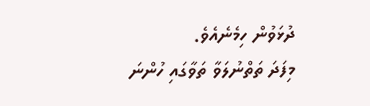ދުޅަވުން ހިމެނެއެވެ.
މިފަދަ ތަތްނުލަވާ ތަވާގައި ހުންނަ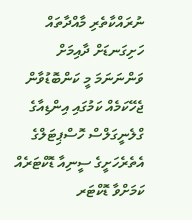ނުރައްކާތެރި މާއްދާތައް ހަށިގަނޑަށް ދާއިމަށް ވަންނަނަމަ މީ ކަންބޮޑުވާން ޖެހޭކަމެއް ކަމުގައި އިންޑިއާގެ ގްލެނީގަލްސް ހޮސްޕިޓަލްގެ އެތެރެހަށީގެ ސީނިއާ ޑޮކްޓަރެއް ކަމަށްވާ ޑޮކްޓަރ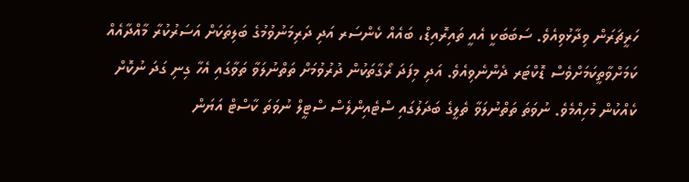ހަރީޗަރަން ވިދާޅުވިއެވެ. ސަބަބަކީ އެއީ ތައިރޮއިޑް، ބައެއް ކެންސަރ އަދި ދަރިމަނުވުމުގެ ބަލިތަކަށް އަސަރުކުރާ މާއްދާއެއް ކަމަށްވާތީކަމަށްވެސް ޑޮކްޓަރ ދެންނެވިއެވެ. އަދި މިފަދަ ރޯގާތަކުން ދުރުވުމަށް ތަތްނުލަވާ ތަވާގައި އެހާ ގިނި ގަދަ ނުކޮށް ކެއްކުން މުހިއްމެވެ. ނުވަތަ ތަތްނުލަވާ ތެލީގެ ބަދަލުގައި ސްޓެއިންލެސް ސްޓީލް ނުވަތަ ކާސްޓް އަޔަން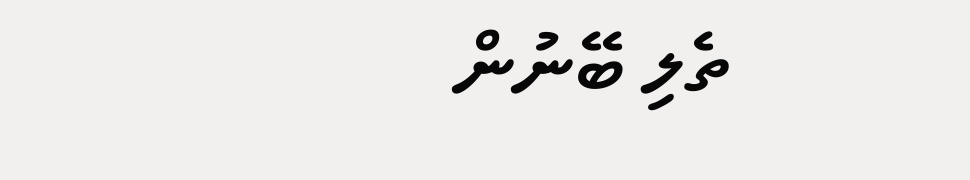ތެލި ބޭނުން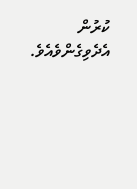ކުރުން އެދެވިގެންވެއެވެ.